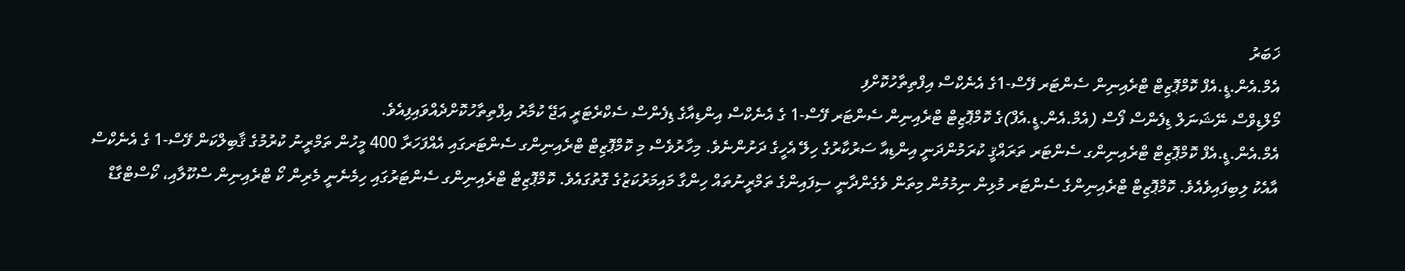ޚަބަރު
އެމް.އެން.ޑީ.އެފް ކޮމްޕޮޒިޓް ޓްރެއިނިން ސެންޓަރ ފޭސް-1ގެ އެނެކްސް އިފްތިތާހުކޮށްފި
މޯލްޑިވްސް ނޭޝަނަލް ޑިފެންސް ފޯސް (އެމް.އެން.ޑީ.އެފް)ގެ ކޮމްޕޮޒިޓް ޓްރެއިނިން ސެންޓަރ ފޭސް-1 ގެ އެނެކްސް އިންޑިއާގެ ޑިފެންސް ސެކްރެޓަރީ އަޖޭ ކުމާރު އިފްތިތާހުކޮށްދެއްވައިފިއެވެ.
އެމް.އެން.ޑީ.އެފް ކޮމްޕޮޒިޓް ޓްރެއިނިންގ ސެންޓަރ ތަރައްޤީ ކުރަމުންދަނީ އިންޑިއާ ސަރުކާރުގެ ހިލޭ އެހީގެ ދަށުންނެވެ. މިހާރުވެސް މި ކޮމްޕޮޒިޓް ޓްރެއިނިންގ ސެންޓަރގައި އެއްފަހަރާ 400 މީހުން ތަމްރީނު ކުރުމުގެ ޤާބިލްކަން ފޭސް-1 ގެ އެނެކްސް އާއެކު ލިބިފައިވެއެވެ. ކޮމްޕޮޒިޓް ޓްރެއިނިންގެ ސެންޓަރ މުޅިން ނިމުމުން މިތަން ވެގެންދާނީ ސިފައިންގެ ތަމްރީނުތައް ހިންގާ މައިމަރުކަޒުގެ ގޮތުގައެވެ. ކޮމްޕޮޒިޓް ޓްރެއިނިންގ ސެންޓަރުގައި ހިމެނެނީ މެރިން ކޯ ޓްރެއިނިން ސްކޫލާއި، ކޯސްޓްގާޑް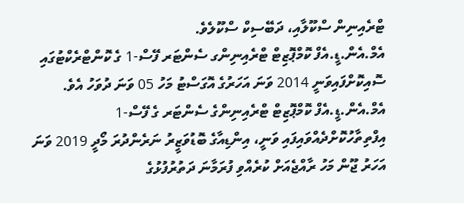ޓްރެއިނިން ސްކޫލާއި، ދަބޭސިކް ސްކޫލެވެ.
އެމް.އެން.ޑީ.އެފް ކޮމްޕޮޒިޓް ޓްރެއިނިންގ ސެންޓަރ ފޭސް-1 ގެ ކޮންޓްރެކްޓުގައި ސޮއިކޮށްފައިވަނީ 2014 ވަނަ އަހަރުގެ އޮގަސްޓު މަހު 05 ވަނަ ދުވަހު އެވެ. އެމް.އެން.ޑީ.އެފް ކޮމްޕޮޒިޓް ޓްރެއިނިންގެ ސެންޓަރ ގެ ފޭސް-1 އިފްތިތާހުކޮށްދެއްވައިފައި ވަނީ، އިންޑިއާގެ ބޮޑުވަޒީރު ނަރެންދުރަ މޯދީ 2019 ވަނަ އަހަރު ޖޫން މަހު ރާއްޖެއަށް ކުރެއްވި ފުރަމާނަ ދަތުރުފުޅުގެ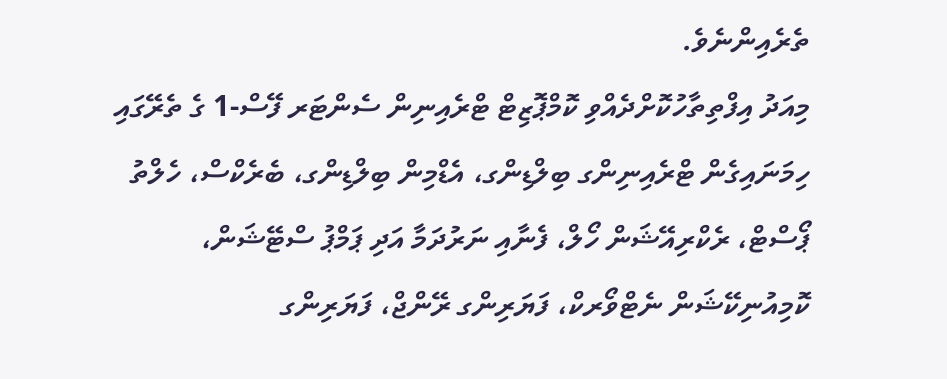ތެރެއިންނެވެ.
މިއަދު އިފްތިތާހުކޮށްދެއްވި ކޮމްޕޮޒިޓް ޓްރެއިނިން ސެންޓަރ ފޭސް-1 ގެ ތެރޭގައި ހިމަނައިގެން ޓްރެއިނިންގ ބިލްޑިންގ، އެޑްމިން ބިލްޑިންގ، ބެރެކްސް، ހެލްތު ޕޯސްޓް، ރެކްރިއޭޝަން ހޯލް، ފެނާއި ނަރުދަމާ އަދި ޕަމްޕު ސްޓޭޝަން، ކޮމިއުނިކޭޝަން ނެޓްވޯރކް، ފަޔަރިންގ ރޭންޖް، ފަޔަރިންގ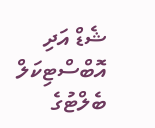ޝެޑް އަދި އޮބްސްޓިކަލް ބެލްޓުގެ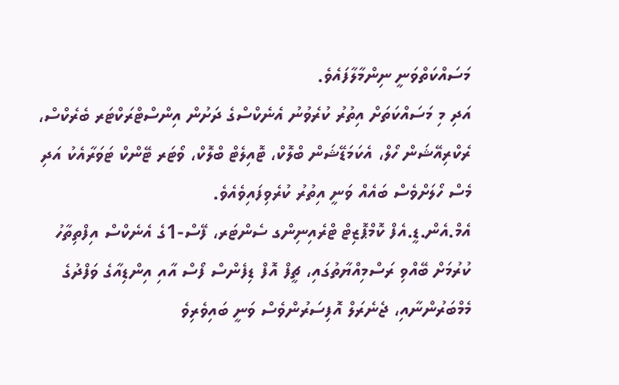މަސައްކަތްވަނީ ނިންމާލާފައެވެ.
އަދި މި މަސައްކަތަށް އިތުރު ކުރެވުނު އެނެކްސްގެ ދަށުން އިންސްޓްރަކްޓަރ ބެރެކްސް، ރެކްރިއޭޝަން ހޯލް، އެކަމަޑޭޝަން ބްލޮކް، ޓޮއިލެޓް ބްލޮކް، ވޯޓަރ ޓޭންކް ޓަވަރާއެކު އަދި މެސް ހޯލަށްވެސް ބައެއް ވަނީ އިތުރު ކުރެވިފައިވެއެވެ.
އެމް.އެން.ޑީ.އެފް ކޮމްޕޮޒިޓް ޓްރެއިނިންގ ސެންޓަރ، ފޭސް-1ގެ އެނެކްސް އިފްތިތާހު ކުރުމަށް ބޭއްވި ރަސްމިއްޔާތުގައި، ޗީފް އޮފް ޑިފެންސް ފޯސް އާއި އިންޑިއާގެ ވަފްދުގެ މެމްބަރުންނާއި، ޖެނެރަލް އޮފިސަރުންވެސް ވަނީ ބައިވެރިވެ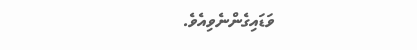ވަޑައިގެންނެވިއެވެ.